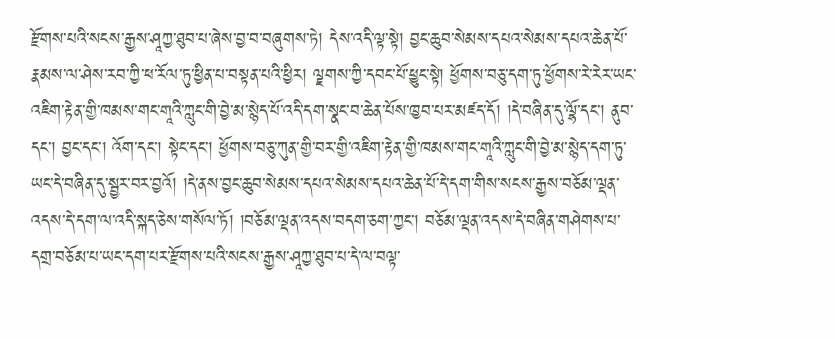རྫོགས་པའི་སངས་རྒྱས་ཤཱཀྱ་ཐུབ་པ་ཞེས་བྱ་བ་བཞུགས་ཏེ། དེས་འདི་ལྟ་སྟེ། བྱང་ཆུབ་སེམས་དཔའ་སེམས་དཔའ་ཆེན་པོ་རྣམས་ལ་ཤེས་རབ་ཀྱི་ཕ་རོལ་ཏུ་ཕྱིན་པ་བསྟན་པའི་ཕྱིར། ལྗགས་ཀྱི་དབང་པོ་ཕྱུང་སྟེ། ཕྱོགས་བཅུ་དག་ཏུ་ཕྱོགས་རེ་རེར་ཡང་འཇིག་རྟེན་གྱི་ཁམས་གང་གཱའི་ཀླུང་གི་བྱེ་མ་སྙེད་པོ་འདི་དག་སྣང་བ་ཆེན་པོས་ཁྱབ་པར་མཛད་དོ། །དེ་བཞིན་དུ་ལྷོ་དང་། ནུབ་དང་། བྱང་དང་། འོག་དང་། སྟེང་དང་། ཕྱོགས་བཅུ་ཀུན་གྱི་བར་གྱི་འཇིག་རྟེན་གྱི་ཁམས་གང་གཱའི་ཀླུང་གི་བྱེ་མ་སྙེད་དག་ཏུ་ཡང་དེ་བཞིན་དུ་སྦྱར་བར་བྱའོ། །དེ་ནས་བྱང་ཆུབ་སེམས་དཔའ་སེམས་དཔའ་ཆེན་པོ་དེ་དག་གིས་སངས་རྒྱས་བཅོམ་ལྡན་འདས་དེ་དག་ལ་འདི་སྐད་ཅེས་གསོལ་ཏོ། །བཅོམ་ལྡན་འདས་བདག་ཅག་ཀྱང་། བཅོམ་ལྡན་འདས་དེ་བཞིན་གཤེགས་པ་དགྲ་བཅོམ་པ་ཡང་དག་པར་རྫོགས་པའི་སངས་རྒྱས་ཤཱཀྱ་ཐུབ་པ་དེ་ལ་བལྟ་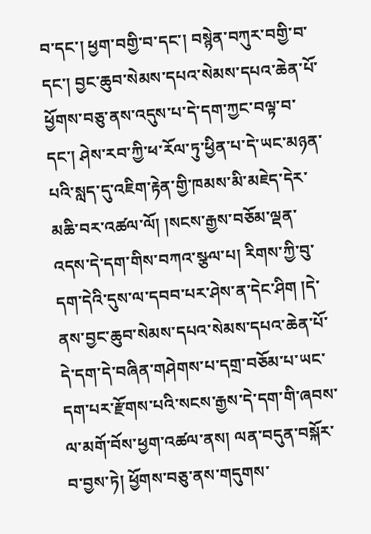བ་དང་། ཕྱག་བགྱི་བ་དང་། བསྙེན་བཀུར་བགྱི་བ་དང་། བྱང་ཆུབ་སེམས་དཔའ་སེམས་དཔའ་ཆེན་པོ་ཕྱོགས་བཅུ་ནས་འདུས་པ་དེ་དག་ཀྱང་བལྟ་བ་དང་། ཤེས་རབ་ཀྱི་ཕ་རོལ་ཏུ་ཕྱིན་པ་དེ་ཡང་མཉན་པའི་སླད་དུ་འཇིག་རྟེན་གྱི་ཁམས་མི་མཇེད་དེར་མཆི་བར་འཚལ་ལོ། །སངས་རྒྱས་བཅོམ་ལྡན་འདས་དེ་དག་གིས་བཀའ་སྩལ་པ། རིགས་ཀྱི་བུ་དག་དེའི་དུས་ལ་དབབ་པར་ཤེས་ན་དེང་ཤིག །དེ་ནས་བྱང་ཆུབ་སེམས་དཔའ་སེམས་དཔའ་ཆེན་པོ་དེ་དག་དེ་བཞིན་གཤེགས་པ་དགྲ་བཅོམ་པ་ཡང་དག་པར་རྫོགས་པའི་སངས་རྒྱས་དེ་དག་གི་ཞབས་ལ་མགོ་བོས་ཕྱག་འཚལ་ནས། ལན་བདུན་བསྐོར་བ་བྱས་ཏེ། ཕྱོགས་བཅུ་ནས་གདུགས་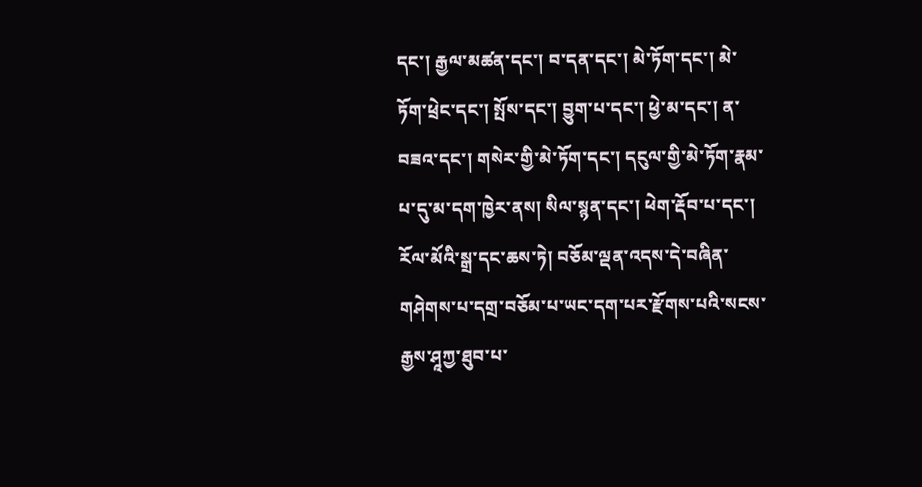དང་། རྒྱལ་མཚན་དང་། བ་དན་དང་། མེ་ཏོག་དང་། མེ་ཏོག་ཕྲེང་དང་། སྤོས་དང་། བྱུག་པ་དང་། ཕྱེ་མ་དང་། ན་བཟའ་དང་། གསེར་གྱི་མེ་ཏོག་དང་། དངུལ་གྱི་མེ་ཏོག་རྣམ་པ་དུ་མ་དག་ཁྱེར་ནས། སིལ་སྙན་དང་། ཕེག་རྡོབ་པ་དང་། རོལ་མོའི་སྒྲ་དང་ཆས་ཏེ། བཅོམ་ལྡན་འདས་དེ་བཞིན་གཤེགས་པ་དགྲ་བཅོམ་པ་ཡང་དག་པར་རྫོགས་པའི་སངས་རྒྱས་ཤཱཀྱ་ཐུབ་པ་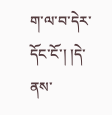ག་ལ་བ་དེར་དོང་ངོ་། །དེ་ནས་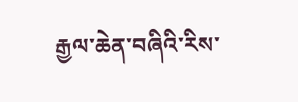རྒྱལ་ཆེན་བཞིའི་རིས་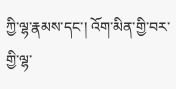ཀྱི་ལྷ་རྣམས་དང་། འོག་མིན་གྱི་བར་གྱི་ལྷ་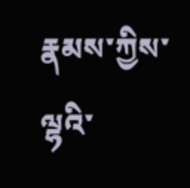རྣམས་ཀྱིས་ལྷའི་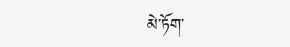མེ་ཏོག་